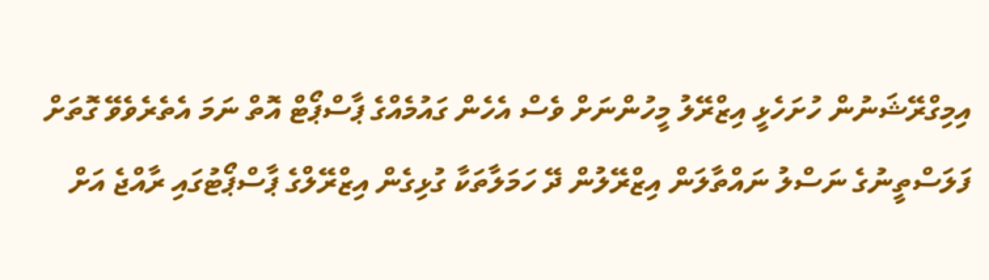އިމިގްރޭޝަނުން ހުށަހެޅީ އިޒްރޭލު މީހުންނަށް ވެސް އެހެން ގައުމެއްގެ ޕާސްޕޯޓް އޮތް ނަމަ އެތެރެވެވޭ ގޮތަށް
ފަލަސްތީނުގެ ނަސްލު ނައްތާލަން އިޒްރޭލުން ދޭ ހަމަލާތަކާ ގުޅިގެން އިޒްރޭލްގެ ޕާސްޕޯޓުގައި ރާއްޖެ އަށް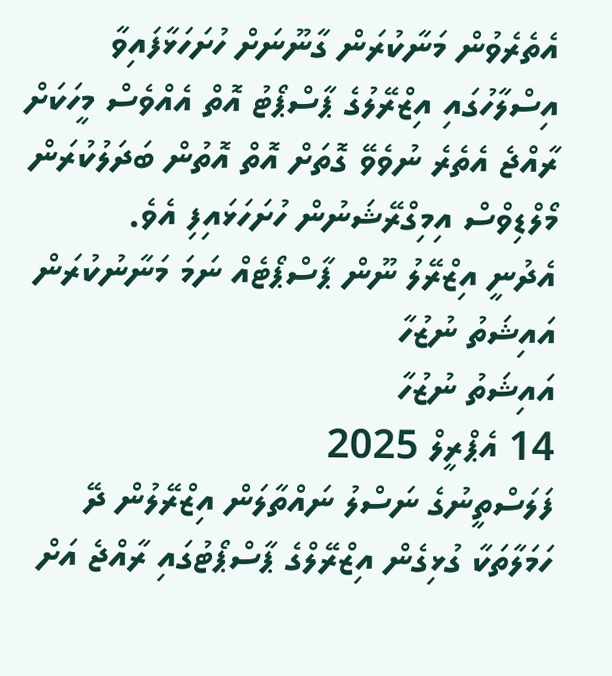އެތެރެވުން މަނާކުރަން ގާނޫނަށް ހުށަހަޅާފައިވާ އިސްލާހުގައި އިޒްރޭލުގެ ޕާސްޕޯޓު އޮތް އެއްވެސް މީހަކަށް ރާއްޖެ އެތެރެ ނުވެވޭ ގޮތަށް އޮތް އޮތުން ބަދަލުކުރަން މޯލްޑިވްސް އިމިގްރޭޝަނުން ހުށަހަޅައިފި އެވެ.
އެދުނީ އިޒްރޭލު ނޫން ޕާސްޕޯޓެއް ނަމަ މަނާނުކުރަން
އައިޝަތު ނުޒުހާ
އައިޝަތު ނުޒުހާ
14 އެޕްރީލް 2025
ފަލަސްތީނުގެ ނަސްލު ނައްތާލަން އިޒްރޭލުން ދޭ ހަމަލާތަކާ ގުޅިގެން އިޒްރޭލްގެ ޕާސްޕޯޓުގައި ރާއްޖެ އަށް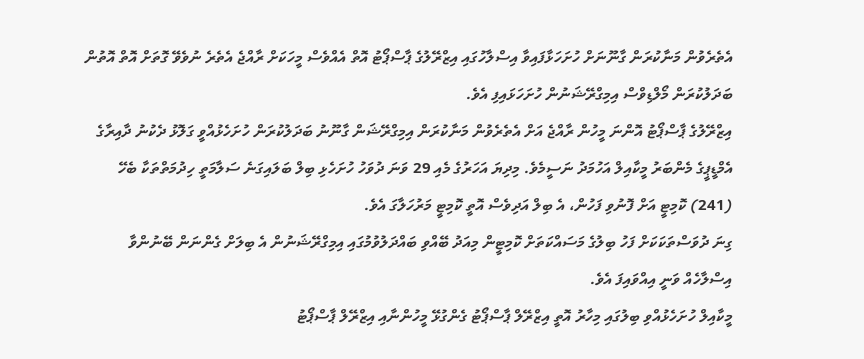އެތެރެވުން މަނާކުރަން ގާނޫނަށް ހުށަހަޅާފައިވާ އިސްލާހުގައި އިޒްރޭލުގެ ޕާސްޕޯޓު އޮތް އެއްވެސް މީހަކަށް ރާއްޖެ އެތެރެ ނުވެވޭ ގޮތަށް އޮތް އޮތުން ބަދަލުކުރަން މޯލްޑިވްސް އިމިގްރޭޝަނުން ހުށަހަޅައިފި އެވެ.
އިޒްރޭލުގެ ޕާސްޕޯޓު އޮންނަ މީހުން ރާއްޖެ އަށް އެތެރެވުން މަނާކުރަން އިމިގްރޭޝަން ގާނޫނު ބަދަލުކުރަން ހުށަހެޅުއްވީ ގަލޮޅު ދެކުނު ދާއިރާގެ އެމްޑީޕީގެ މެންބަރު މީކާއިލް އަހުމަދު ނަސީމެވެ. މިދިޔަ އަހަރުގެ މެއި 29 ވަނަ ދުވަހު ހުށަހެޅި ބިލް ބަލައިގަނެ ސަލާމަތީ ހިދުމަތްތަކާ ބެހޭ (241) ކޮމިޓީ އަށް ފޮނުވި ފަހުން، އެ ބިލް އަދިވެސް އޮތީ ކޮމިޓީ މަރުހަލާގަ އެވެ.
ގިނަ ދުވަސްތަކަކަށް ފަހު ބިލުގެ މަސައްކަތަށް ކޮމިޓީން މިއަދު ބޭއްވި ބައްދަލުވުމުގައި އިމިގްރޭޝަނުން އެ ބިލަށް ގެންނަން ބޭނުންވާ އިސްލާހެއް ވަނީ އިއްވައިފަ އެވެ.
މީކާއިލް ހުށަހެޅުއްވި ބިލުގައި މިހާރު އޮތީ އިޒްރޭލް ޕާސްޕޯޓު ގެންގުޅޭ މީހުންނާއި އިޒްރޭލް ޕާސްޕޯޓު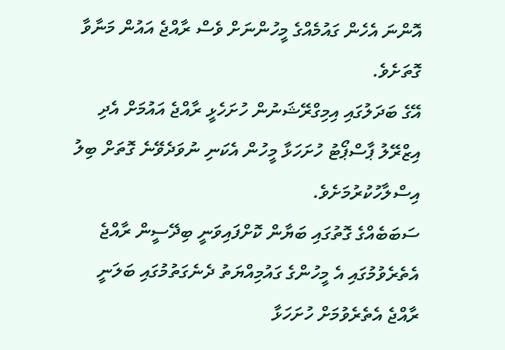އޮންނަ އެހެން ގައުމެއްގެ މީހުންނަށް ވެސް ރާއްޖެ އައުން މަނާވާ ގޮތަށެވެ.
އޭގެ ބަދަލުގައި އިމިގްރޭޝަނުން ހުށަހެޅީ ރާއްޖެ އައުމަށް އެދި އިޒްރޭލު ޕާސްޕޯޓު ހުށަހަޅާ މީހުން އެކަނި ނުވަދެވޭނެ ގޮތަށް ބިލު އިސްލާހުކުރުމަށެވެ.
ސަބަބެއްގެ ގޮތުގައި ބަޔާން ކޮށްފައިވަނީ ބިދޭސީން ރާއްޖެ އެތެރެވުމުގައި އެ މީހުންގެ ގައުމިއްޔަތު ދެނެގަތުމުގައި ބަލަނީ ރާއްޖެ އެތެރެވުމަށް ހުށަހަޅާ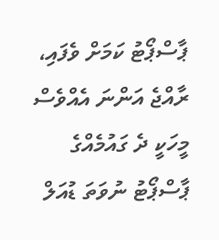ޕާސްޕޯޓު ކަމަށް ވެފައި، ރާއްޖެ އަންނަ އެއްވެސް މީހަކީ ދެ ގައުމެއްގެ ޕާސްޕޯޓު ނުވަތަ ޑުއަލް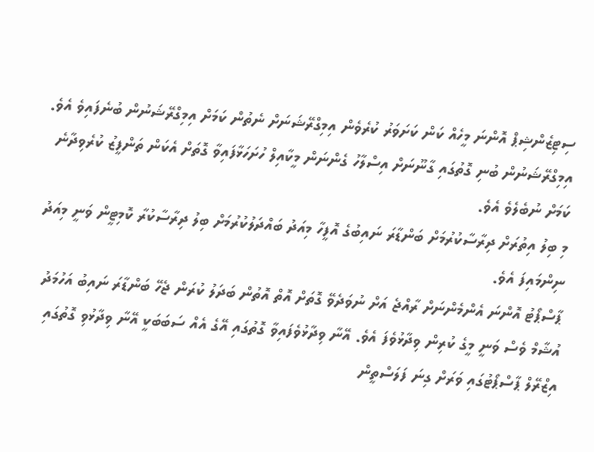ސިޓިޒެންޝިޕް އޮންނަ މީހެއް ކަން ކަށަވަރު ކުރެވެން އިމިގްރޭޝަނަށް ނެތުން ކަމަށް އިމިގްރޭޝަނުން ބުނެފައިވެ އެވެ.
އިމިގްރޭޝަނުން ބުނި ގޮތުގައި ގާނޫނަށް އިސްލާހު ގެންނަން މީކާއިލް ހުށަހަޅާފައިވާ ގޮތަށް އެކަން ތަންފީޒު ކުރެވިދާނެ ކަމަށް ނުބެލެވެ އެވެ.
މި ބިލު އިތުރަށް ދިރާސާކުރުމަށް ބަންޑާރަ ނައިބުގެ އޮފީހާ މިއަދު ބައްދަލުކުރުމަށް ބިލު ދިރާސާކުރާ ކޮމިޓީން ވަނީ މިއަދު ނިންމައިފަ އެވެ.
ޕާސްޕޯޓު އޮންނަ އެންމެންނަށް ރާއްޖެ އަށް ނުވަދެވޭ ގޮތަށް އޮތް އޮތުން ބަދަލު ކުރަން ޖެހޭ ބަންޑާރަ ނައިބު އަހުމަދު އުޝާމް ވެސް ވަނީ މީގެ ކުރިން ވިދާޅުވެފަ އެވެ. އޭނާ ވިދާޅުވެފައިވާ ގޮތުގައި އޭގެ އެއް ސަބަބަކީ އޭނާ ވިދާޅުވި ގޮތުގައި އިޒްރޭލް ޕާސްޕޯޓުގައި ވަރަށް ގިނަ ފަލަސްތީން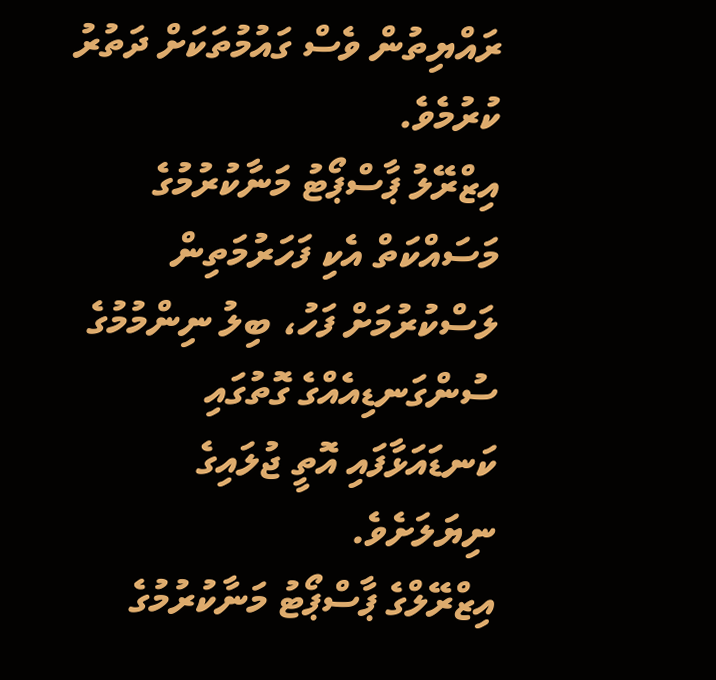ރައްޔިތުން ވެސް ގައުމުތަކަށް ދަތުރު ކުރުމެވެ.
އިޒްރޭލު ޕާސްޕޯޓު މަނާކުރުމުގެ މަސައްކަތް އެކި ފަހަރުމަތިން ލަސްކުރުމަށް ފަހު، ބިލު ނިންމުމުގެ ސުންގަނޑިއެއްގެ ގޮތުގައި ކަނޑައަޅާފައި އޮތީ ޖުލައިގެ ނިޔަލަށެވެ.
އިޒްރޭލްގެ ޕާސްޕޯޓު މަނާކުރުމުގެ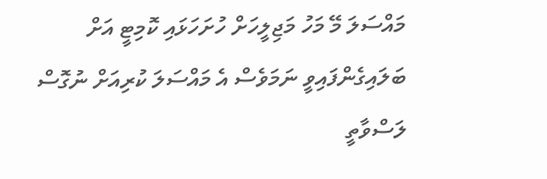މައްސަލަ މޭ މަހު މަޖިލީހަށް ހުށަހަޅައި ކޮމިޓީ އަށް ބަލައިގެންފައިވީ ނަމަވެސް އެ މައްސަލަ ކުރިއަށް ނުގޮސް ލަސްވާތީ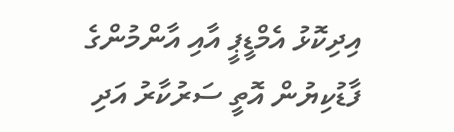އިދިކޮޅު އެމްޑީޕީ އާއި އާންމުންގެ ފާޑުކިޔުން އޮތީ ސަރުކާރު އަދި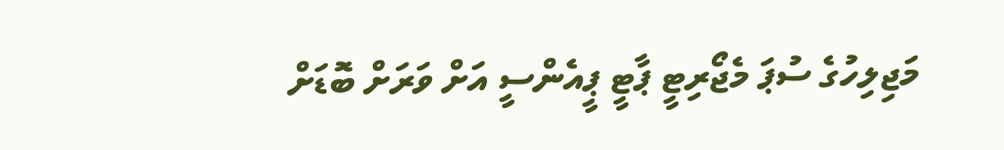މަޖިލިހުގެ ސުޕަ މެޖޯރިޓީ ޕާޓީ ޕީއެންސީ އަށް ވަރަށް ބޮޑަށް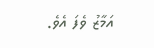އަމާޒު ވެފަ އެވެ.